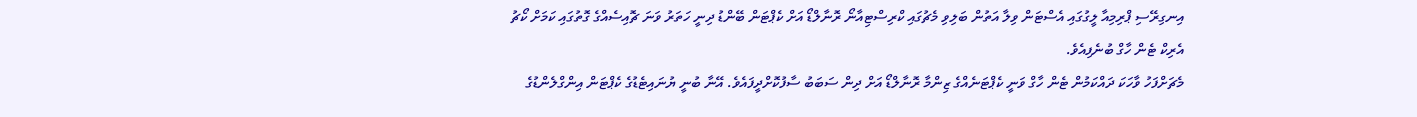އިނގިރޭސި ޕްރިމިއާ ލީގުގައި އެސްޓަން ވިލާ އަތުން ބަލިވި މެޗުގައި ކްރިސްޓިއާނޯ ރޮނާލްޑޯ އަށް ކެޕްޓަން ބޭންޑު ދިނީ ހަތަރު ވަނަ ޗޮއިސެއްގެ ގޮތުގައި ކަމަށް ކޯޗު އެރިކް ޓެން ހާގް ބުނެފިއެވެ.
މެޗަށްފަހު ވާހަކަ ދައްކަމުން ޓެން ހާގް ވަނީ ކެޕްޓަނެއްގެ ޒިންމާ ރޮނާލްޑޯ އަށް ދިން ސަބަބު ސާފުކޮށްދީފައެވެ. އޭނާ ބުނީ ޔުނައިޓެޑުގެ ކެޕްޓަން އިންގްލެންޑުގެ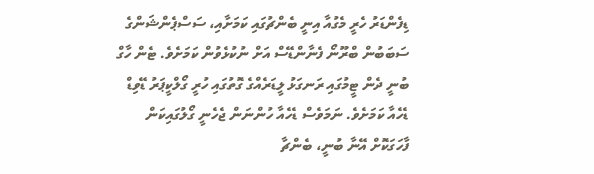ޑިފެންޑަރު ހެރީ މެގުއާ އިނީ ބެންޗުގައި ކަމަށާއި، ސަސްޕެންޝަންގެ ސަބަބުން ބްރޫނޯ ފެނާންޑޭސް އަށް ނުކުޅެވުން ކަމަށެވެ. ޓެން ހާގް ބުނީ ދެން ޓީމުގައި ރަނގަޅު ލީޑަރެއްގެ ގޮތުގައި ހުރީ ގޯލްކީޕަރު ޑޭވިޑް ޑެހެއާ ކަމަށެވެ. ނަމަވެސް ޑެހެއާ ހުންނަން ޖެހެނީ ގޯލުގައިކަން ފާހަގަކޮށް އޭނާ ބުނީ، ބެންޗާ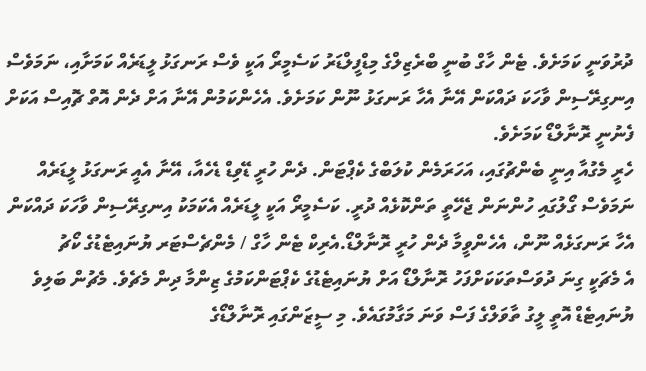ދުރުވަނީ ކަމަށެވެ. ޓެން ހާގް ބުނީ ބްރެޒިލްގެ މިޑްފީލްޑަރު ކަސެމީރޯ އަކީ ވެސް ރަނގަޅު ލީޑަރެއް ކަމަށާއި، ނަމަވެސް އިނގިރޭސިން ވާހަކަ ދައްކަން އޭނާ އެހާ ރަނގަޅު ނޫން ކަމަށެވެ. އެހެންކަމުން އޭނާ އަށް ދެން އޮތް ޗޮއިސް އަކަށް ފެނުނީ ރޮނާލްޑޯ ކަމަށެވެ.
ހެރީ މެގުއާ އިނީ ބެންޗުގައި، އަހަރަމެން ކުލަބްގެ ކެޕްޓަން. ދެން ހުރީ ޑޭވިޑް ޑެހެއާ، އޭނާ އެއީ ރަނގަޅު ލީޑަރެއް ނަމަވެސް ގޯލުގައި ހުންނަން ޖެހޭތީ ތަންކޮޅެއް ދުރީ. ކަސެމީރޯ އަކީ ލީޑަރެއް އެކަމަކު އިނގިރޭސިން ވާހަކަ ދައްކަން އެހާ ރަނގަޅެއް ނޫން، އެހެންވީމާ ދެން ހުރީ ރޮނާލްޑޯ.އެރިކް ޓެން ހާގް / މެންޗެސްޓަރ ޔުނައިޓެޑުގެ ކޯޗު
އެ މެޗަކީ ގިނަ ދުވަސްތަކަކަށްފަހު ރޮނާލްޑޯ އަށް ޔުނައިޓެޑުގެ ކެޕްޓަންކަމުގެ ޒިންމާ ދިން މެޗެވެ. މެޗުން ބަލިވެ ޔުނައިޓެޑް އޮތީ ލީގު ތާވަލްގެ ފަސް ވަނަ މަގާމުގައެވެ. މި ސީޒަންގައި ރޮނާލްޑޯގެ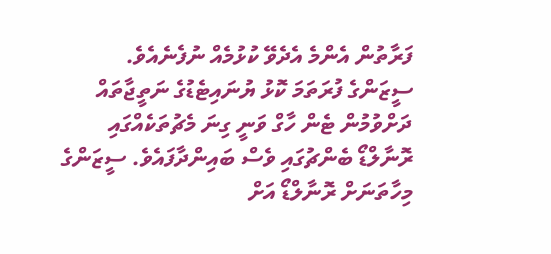ފަރާތުން އެންމެ އެދެވޭ ކުޅުމެއް ނުފެނެއެވެ. ސީޒަންގެ ފުރަތަމަ ކޮޅު ޔުނައިޓެޑުގެ ނަތީޖާތައް ދަށްވުމުން ޓެން ހާގް ވަނީ ގިނަ މެޗުތަކެއްގައި ރޮނާލްޑޯ ބެންޗުގައި ވެސް ބައިންދާފައެވެ. ސީޒަންގެ މިހާތަނަށް ރޮނާލްޑޯ އަށް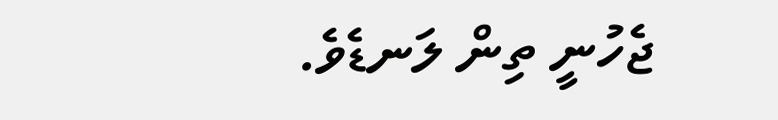ޖެހުނީ ތިން ލަނޑެވެ.